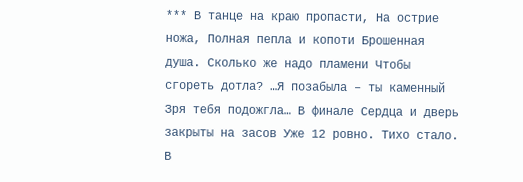*** В танце на краю пропасти, На острие ножа, Полная пепла и копоти Брошенная душа. Сколько же надо пламени Чтобы сгореть дотла? …Я позабыла – ты каменный Зря тебя подожгла… В финале Сердца и дверь закрыты на засов Уже 12 ровно. Тихо стало. В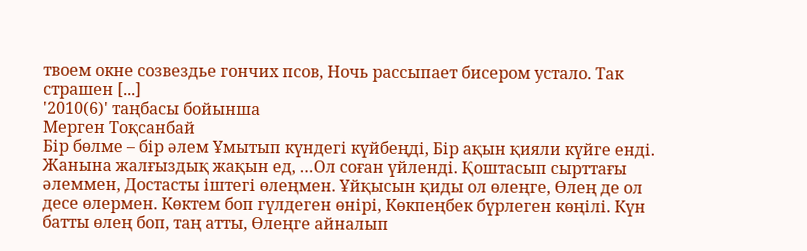твоем окне созвездье гончих псов, Ночь рассыпает бисером устало. Так страшен [...]
'2010(6)' таңбасы бойынша
Мерген Тоқсанбай
Бір бөлме – бір әлем Ұмытып күндегі күйбеңді, Бір ақын қияли күйге енді. Жанына жалғыздық жақын ед, …Ол соған үйленді. Қоштасып сырттағы әлеммен, Достасты іштегі өлеңмен. Ұйқысын қиды ол өлеңге, Өлең де ол десе өлермен. Көктем боп гүлдеген өнірі, Көкпеңбек бүрлеген көңілі. Күн батты өлең боп, таң атты, Өлеңге айналып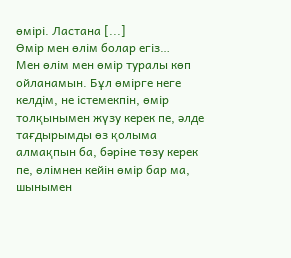өмірі. Ластана [...]
Өмір мен өлім болар егіз…
Мен өлім мен өмір туралы көп ойланамын. Бұл өмірге неге келдім, не істемекпін, өмір толқынымен жүзу керек пе, әлде тағдырымды өз қолыма алмақпын ба, бәріне төзу керек пе, өлімнен кейін өмір бар ма, шынымен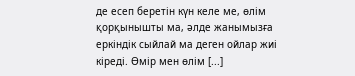де есеп беретін күн келе ме, өлім қорқынышты ма, әлде жанымызға еркіндік сыйлай ма деген ойлар жиі кіреді. Өмір мен өлім [...]